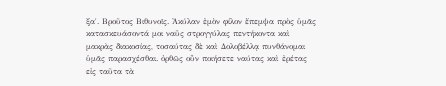ξα′. Βροῦτος Βιθυνοῖς. Ἀκύλαν ἐμὸν φίλον ἔπεμψα πρὸς ὑμᾶς κατασκευάσοντά μοι ναῦς στρογγύλας πεντήκοντα καὶ μακρὰς διακοσίας, τοσαύτας δὲ καὶ Δολοβέλλᾳ πυνθάνομαι ὑμᾶς παρασχέσθαι. ὀρθῶς οὖν ποιήσετε ναύτας καὶ ἐρέτας εἰς ταῦτα τὰ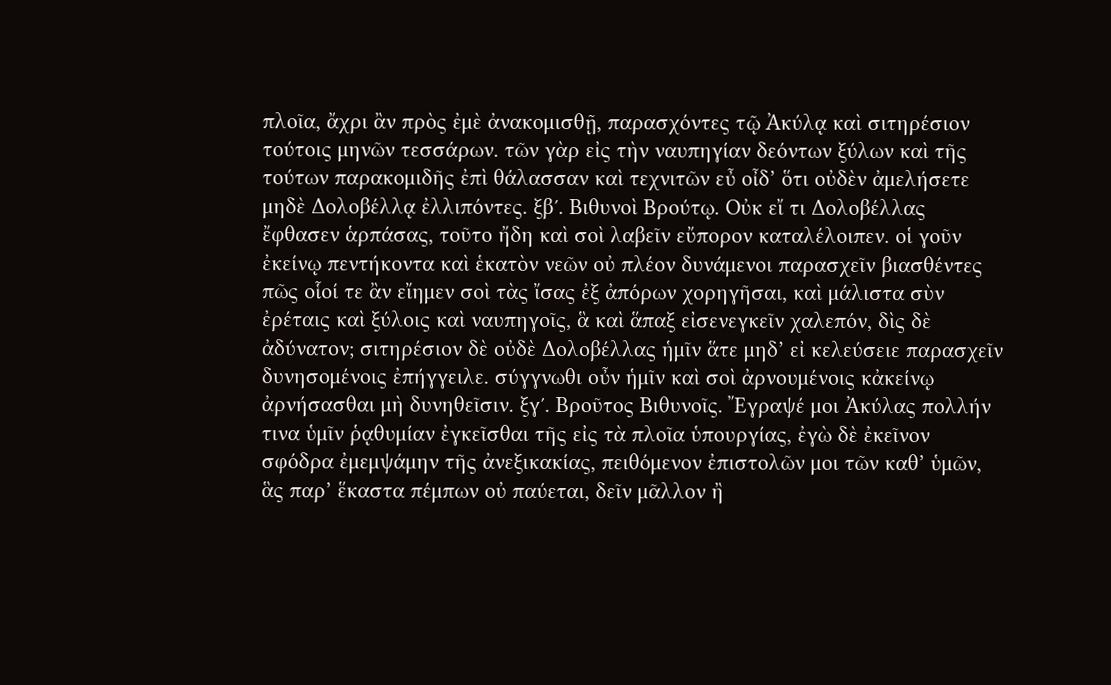πλοῖα, ἄχρι ἂν πρὸς ἐμὲ ἀνακομισθῇ, παρασχόντες τῷ Ἀκύλᾳ καὶ σιτηρέσιον τούτοις μηνῶν τεσσάρων. τῶν γὰρ εἰς τὴν ναυπηγίαν δεόντων ξύλων καὶ τῆς τούτων παρακομιδῆς ἐπὶ θάλασσαν καὶ τεχνιτῶν εὖ οἶδ’ ὅτι οὐδὲν ἀμελήσετε μηδὲ Δολοβέλλᾳ ἐλλιπόντες. ξβ′. Βιθυνοὶ Βρούτῳ. Οὐκ εἴ τι Δολοβέλλας ἔφθασεν ἁρπάσας, τοῦτο ἤδη καὶ σοὶ λαβεῖν εὔπορον καταλέλοιπεν. οἱ γοῦν ἐκείνῳ πεντήκοντα καὶ ἑκατὸν νεῶν οὐ πλέον δυνάμενοι παρασχεῖν βιασθέντες πῶς οἷοί τε ἂν εἴημεν σοὶ τὰς ἴσας ἐξ ἀπόρων χορηγῆσαι, καὶ μάλιστα σὺν ἐρέταις καὶ ξύλοις καὶ ναυπηγοῖς, ἃ καὶ ἅπαξ εἰσενεγκεῖν χαλεπόν, δὶς δὲ ἀδύνατον; σιτηρέσιον δὲ οὐδὲ Δολοβέλλας ἡμῖν ἅτε μηδ’ εἰ κελεύσειε παρασχεῖν δυνησομένοις ἐπήγγειλε. σύγγνωθι οὖν ἡμῖν καὶ σοὶ ἀρνουμένοις κἀκείνῳ ἀρνήσασθαι μὴ δυνηθεῖσιν. ξγ′. Βροῦτος Βιθυνοῖς. Ἔγραψέ μοι Ἀκύλας πολλήν τινα ὑμῖν ῥᾳθυμίαν ἐγκεῖσθαι τῆς εἰς τὰ πλοῖα ὑπουργίας, ἐγὼ δὲ ἐκεῖνον σφόδρα ἐμεμψάμην τῆς ἀνεξικακίας, πειθόμενον ἐπιστολῶν μοι τῶν καθ’ ὑμῶν, ἃς παρ’ ἕκαστα πέμπων οὐ παύεται, δεῖν μᾶλλον ἢ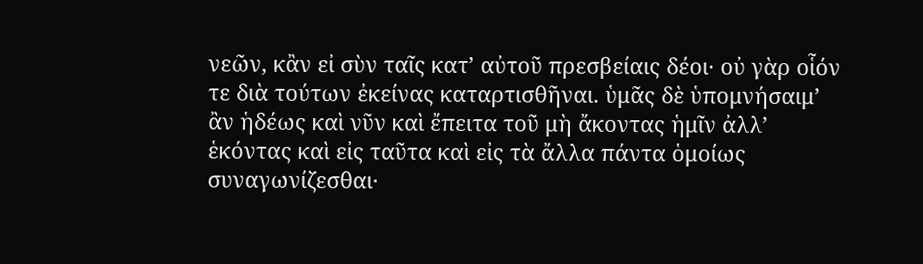νεῶν, κἂν εἰ σὺν ταῖς κατ’ αὐτοῦ πρεσβείαις δέοι· οὐ γὰρ οἷόν τε διὰ τούτων ἐκείνας καταρτισθῆναι. ὑμᾶς δὲ ὑπομνήσαιμ’ ἂν ἡδέως καὶ νῦν καὶ ἔπειτα τοῦ μὴ ἄκοντας ἡμῖν ἀλλ’ ἑκόντας καὶ εἰς ταῦτα καὶ εἰς τὰ ἄλλα πάντα ὁμοίως συναγωνίζεσθαι·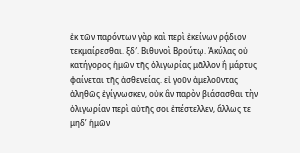ἐκ τῶν παρόντων γὰρ καὶ περὶ ἐκείνων ρᾴδιον τεκμαίρεσθαι. ξδ′. Βιθυνοὶ Βρούτῳ. Ἀκύλας οὐ κατήγορος ἡμῶν τῆς ὀλιγωρίας μᾶλλον ἢ μάρτυς φαίνεται τῆς ἀσθενείας. εἰ γοῦν ἀμελοῦντας ἀληθῶς ἐγίγνωσκεν, οὐκ ἂν παρὸν βιάσασθαι τὴν ὀλιγωρίαν περὶ αὐτῆς σοι ἐπέστελλεν, ἄλλως τε μηδ’ ἡμῶν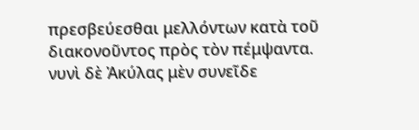πρεσβεύεσθαι μελλόντων κατὰ τοῦ διακονοῦντος πρὸς τὸν πέμψαντα. νυνὶ δὲ Ἀκύλας μὲν συνεῖδε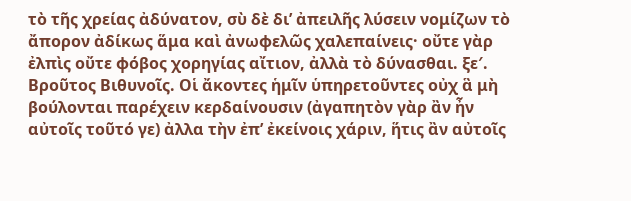τὸ τῆς χρείας ἀδύνατον, σὺ δὲ δι’ ἀπειλῆς λύσειν νομίζων τὸ ἄπορον ἀδίκως ἅμα καὶ ἀνωφελῶς χαλεπαίνεις· οὔτε γὰρ ἐλπὶς οὔτε φόβος χορηγίας αἴτιον, ἀλλὰ τὸ δύνασθαι. ξε′. Βροῦτος Βιθυνοῖς. Οἱ ἄκοντες ἡμῖν ὑπηρετοῦντες οὐχ ἃ μὴ βούλονται παρέχειν κερδαίνουσιν (ἀγαπητὸν γὰρ ἂν ἦν αὐτοῖς τοῦτό γε) ἀλλα τὴν ἐπ’ ἐκείνοις χάριν, ἥτις ἂν αὐτοῖς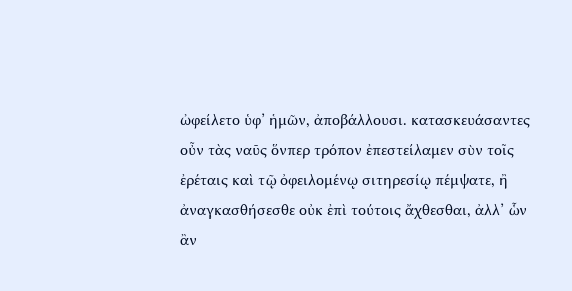ὠφείλετο ὑφ’ ἡμῶν, ἀποβάλλουσι. κατασκευάσαντες οὖν τὰς ναῦς ὅνπερ τρόπον ἐπεστείλαμεν σὺν τοῖς ἐρέταις καὶ τῷ ὀφειλομένῳ σιτηρεσίῳ πέμψατε, ἢ ἀναγκασθήσεσθε οὐκ ἐπὶ τούτοις ἄχθεσθαι, ἀλλ’ ὧν ἂν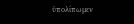ὑπολίπωμεν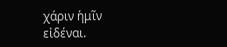χάριν ἡμῖν εἰδέναι.